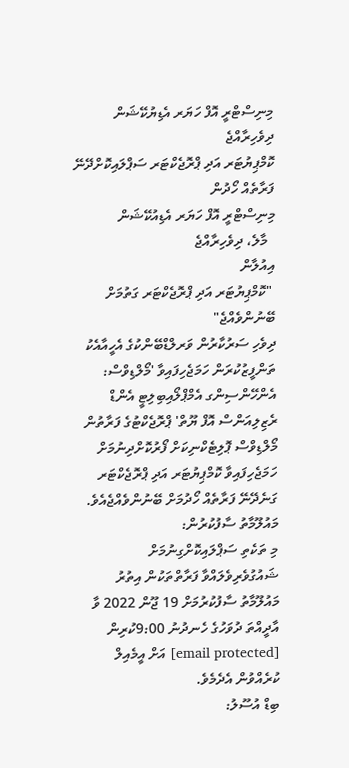މިނިސްޓްރީ އޮފް ހަޔަރ އެޑިޔުކޭޝަން
ދިވެހިރާއްޖެ
ކޮމްޕިޔުޓަރ އަދި ޕްރޮޖެކްޓަރ ސަޕްލައިކޮށްދޭނޭ ފަރާތެއް ހޯދުން
މިނިސްޓްރީ އޮފް ހަޔަރ އެޑިއުކޭޝަން
  މާލެ، ދިވެހިރާއްޖެ
އިއުލާން
 "ކޮމްޕިޔުޓަރ އަދި ޕްރޮޖެކްޓަރ ގަތުމަށް ބޭނުންވެއްޖެ"
ދިވެހި ސަރުކާރުން ވަރލްޑްބޭންކުގެ އެހީއާއެކު ތަންފީޒުކުރަން ހަމަޖެހިފައިވާ 'މޯލްޑިވްސް: އެންހޭންސިންގ އެމްޕްލޯއިބިލިޓީ އެންޑް ރެޒިލިއަންސް އޮފް ޔޫތް' ޕްރޮޖެކްޓުގެ ފަރާތުން މޯލްޑިވްސް ޕޮލިޓެކްނިކަށް ފޯރުކޮށްދިނުމަށް ހަމަޖެހިފައިވާ ކޮމްޕިޔުޓަރ އަދި ޕްރޮޖެކްޓަރ ގަނެދޭނޭ ފަރާތެއް ހޯދުމަށް ބޭނުންވެއްޖެއެވެ.
މައުލޫމާތު ސާފުކުރުން:
މި ތަކެތި ސަޕްލައިކޮށްގިނުމަށް ޝައުގުވެރިވެލައްވާ ފަރާތްތަކުން އިތުރު މައުލޫމާތު ސާފުކުރުމަށް 19 ޖޫން 2022 ވާ އާދީއްތަ ދުވަހުގެ ހެނދުނު 9:00ކުރިން [email protected] އަށް އީމެއިލް ކުރެއްވުން އެދެމެވެ.
ބިޑް އުސޫލު: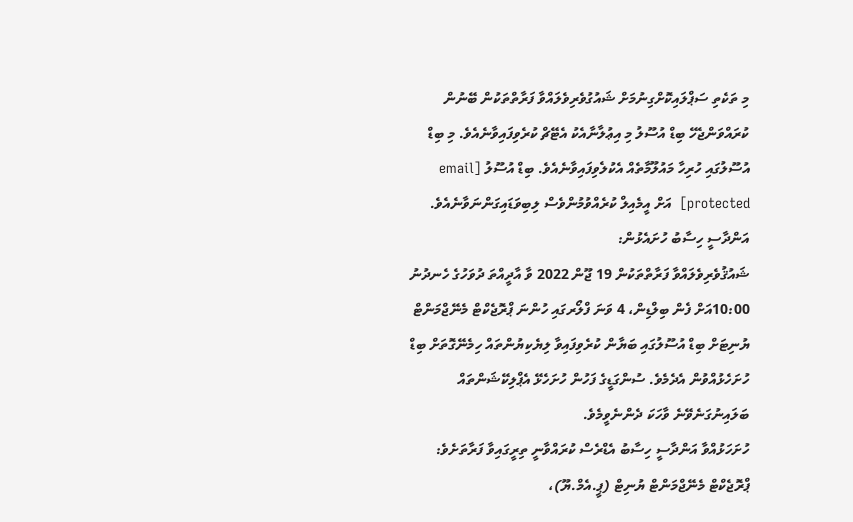މި ތަކެތި ސަޕްލައިކޮށްގިނުމަށް ޝައުގުވެރިވެލައްވާ ފަރާތްތަކުން ބޭނުން ކުރައްވަންޖެހޭ ބިޑް އުސޫލު މި އިޢުލާނާއެކު އެޓޭޗް ކުރެވިފައިވާނެއެވެ. މި ބިޑް އުސޫލުގައި ހުރިހާ މައުލޫމާތެއް އެކުލެވިފައިވާނެއެވެ. ބިޑް އުސޫލު [email protected]  އަށް އީމެއިލް ކުރެއްވުމުންވެސް ލިބިވަޑައިގަންނަވާނެއެވެ.
އަންދާސީ ހިސާބު ހުށައެޅުން:
ޝައުޤުވެރިވެލައްވާ ފަރާތްތަކުން 19 ޖޫން 2022 ވާ އާދީއްތަ ދުވަހުގެ ހެނދުނު 10:00އަށް ފެން ބިލްޑިން، 4 ވަނަ ފްލޯރގައި ހުންނަ ޕްރޮޖެކްޓް މެނޭޖްމަންޓް ޔުނިޓަށް ބިޑް އުސޫލުގައި ބަޔާން ކުރެވިފައިވާ ލިޔެކިޔުންތައް ހިމެނޭގޮތަށް ބިޑް ހުށަހެޅުއްވުން އެދެމެވެ. ސުންގަޑީގެ ފަހުން ހުށަހެޅޭ އެޕްލިކޭޝަންތައް ބަލައިނުގަނެވޭނެ ވާހަކަ ދެންނެވީމެވެ.
ހުށަހަޅުއްވާ އަންދާސީ ހިސާބު އެޑްރެސް ކުރައްވާނީ ތިރީގައިވާ ފަރާތަށެވެ:
ޕްރޮޖެކްޓް މެނޭޖްމަންޓް ޔުނިޓް (ޕީ.އެމް.ޔޫ)،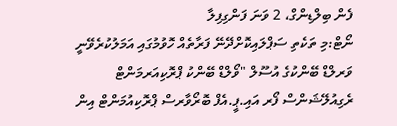ފެން ބިލްޑިންގް، 2 ވަނަ ފަންގިފިލާ
ނޯޓް:މި ތަކެތި ސަޕްލައިކޮށްދޭނޭ ފަރާތެއް ހޮވުމުގައި އަމަލުކުރެވޭނީ ވަރލްޑް ބޭންކުގެ އުސޫލް "ވޯލްޑް ބޭންކު ޕްރޮކިއަރމަންޓް ރެގިއުލޭޝަންސް ފޯރ އައި.ޕީ.އެފް ބޮރޯވާރސް ޕްރޮކިއުމަންޓް އިން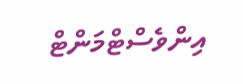އިންވެސްޓްމަންޓް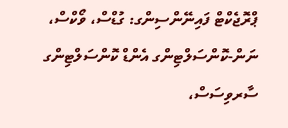ޕްރޮޖެކްޓް ފައިނޭންސިންގ: ގުޑްސް، ވޯކްސް، ނަން-ކޮންސަލްޓިންގ އެންޑް ކޮންސަލްޓިންގ ސާރވިސަސް،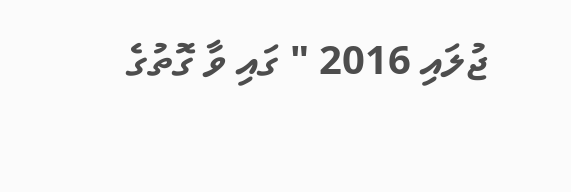ޖުލައި 2016 " ގައި ވާ ގޮތުގެ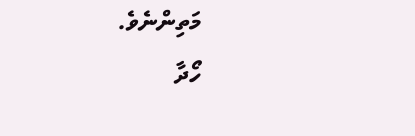މަތިންނެވެ.
ހޯދާ